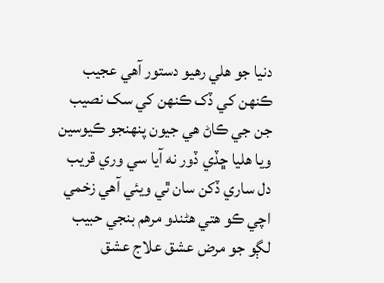دنيا جو هلي رهيو دستور آهي عجيب
ڪنهن کي ڏک ڪنهن کي سک نصيب
جن جي ڪاڻ هي جيون پنهنجو ڪيوسين
ويا هليا ڇڏي ڏور نه آيا سي وري قريب
دل ساري ڏکن سان ٿي ويئي آهي زخمي
اچي ڪو هتي هڻندو مرهم بنجي حبيب
لڳو جو مرض عشق علاج عشق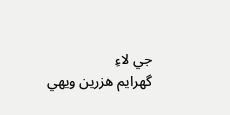جي لاءِ
گھرايم هزرين ويهي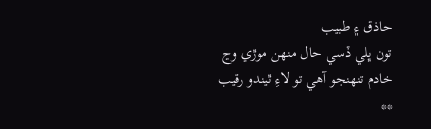حاذق ۽ طبيب
تون ڀلي ڏسي حال منهن موڙي وڃ
خادم تنهنجو آهي تو لاءِ ٿيندو رقيب
**